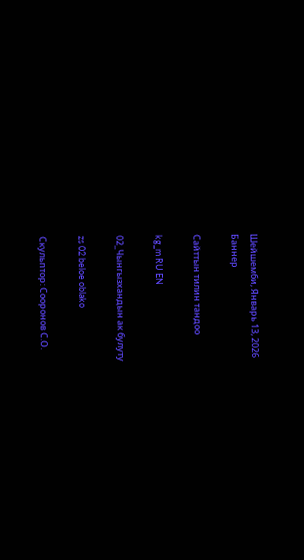Шейшемби, Январь 13, 2026
Баннер

Сайттын тилин тандоо

kg_m RU EN

02_Чынгызхандын ак булуту

zs 02 beloe oblako

Скульптор: Сооронов С.О.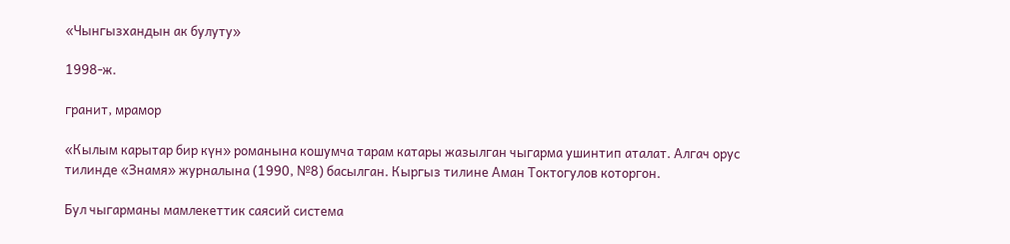«Чынгызхандын ак булуту»

1998-ж.

гранит, мрамор

«Кылым карытар бир күн» романына кошумча тарам катары жазылган чыгарма ушинтип аталат. Алгач орус тилинде «Знамя» журналына (1990, №8) басылган. Кыргыз тилине Аман Токтогулов которгон.

Бул чыгарманы мамлекеттик саясий система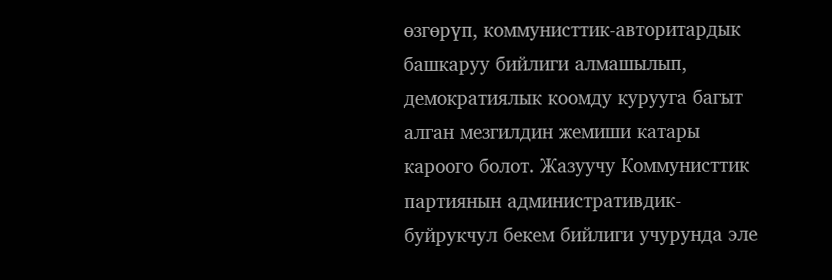өзгөрүп, коммунисттик-авторитардык башкаруу бийлиги алмашылып, демократиялык коомду курууга багыт алган мезгилдин жемиши катары кароого болот. Жазуучу Коммунисттик партиянын административдик-буйрукчул бекем бийлиги учурунда эле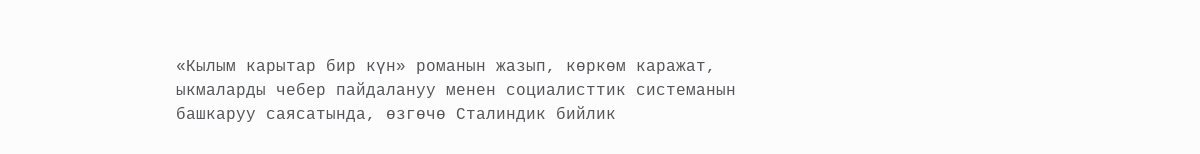«Кылым карытар бир күн» романын жазып, көркөм каражат, ыкмаларды чебер пайдалануу менен социалисттик системанын башкаруу саясатында, өзгөчө Сталиндик бийлик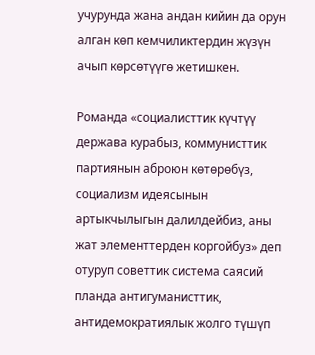учурунда жана андан кийин да орун алган көп кемчиликтердин жүзүн ачып көрсөтүүгө жетишкен.

Романда «социалисттик күчтүү держава курабыз, коммунисттик партиянын аброюн көтөрөбүз, социализм идеясынын артыкчылыгын далилдейбиз, аны жат элементтерден коргойбуз» деп отуруп советтик система саясий планда антигуманисттик, антидемократиялык жолго түшүп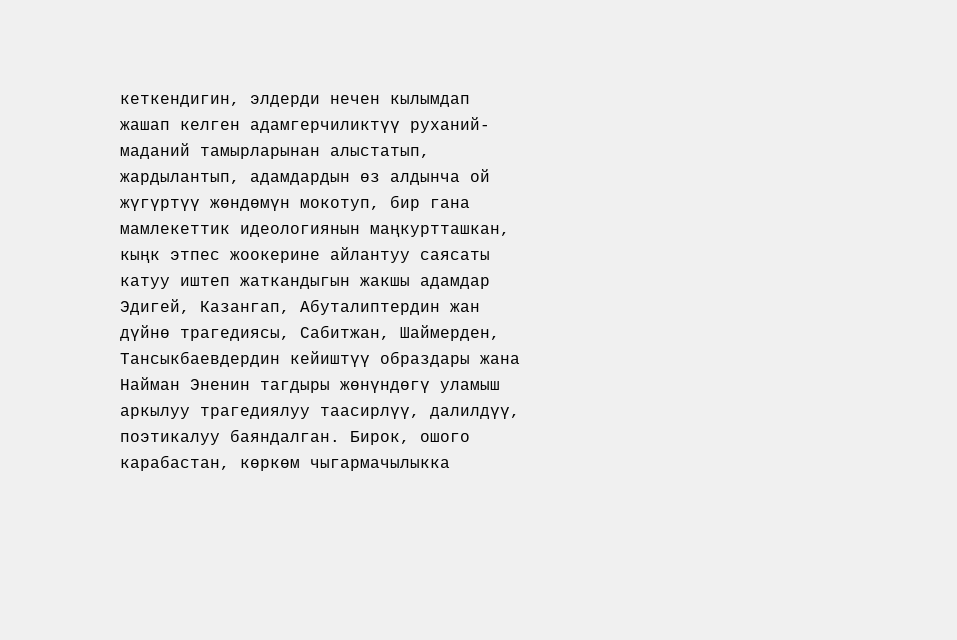кеткендигин, элдерди нечен кылымдап жашап келген адамгерчиликтүү руханий-маданий тамырларынан алыстатып, жардылантып, адамдардын өз алдынча ой жүгүртүү жөндөмүн мокотуп, бир гана мамлекеттик идеологиянын маңкуртташкан, кыңк этпес жоокерине айлантуу саясаты катуу иштеп жаткандыгын жакшы адамдар Эдигей, Казангап, Абуталиптердин жан дүйнө трагедиясы, Сабитжан, Шаймерден, Тансыкбаевдердин кейиштүү образдары жана Найман Эненин тагдыры жөнүндөгү уламыш аркылуу трагедиялуу таасирлүү, далилдүү, поэтикалуу баяндалган. Бирок, ошого карабастан, көркөм чыгармачылыкка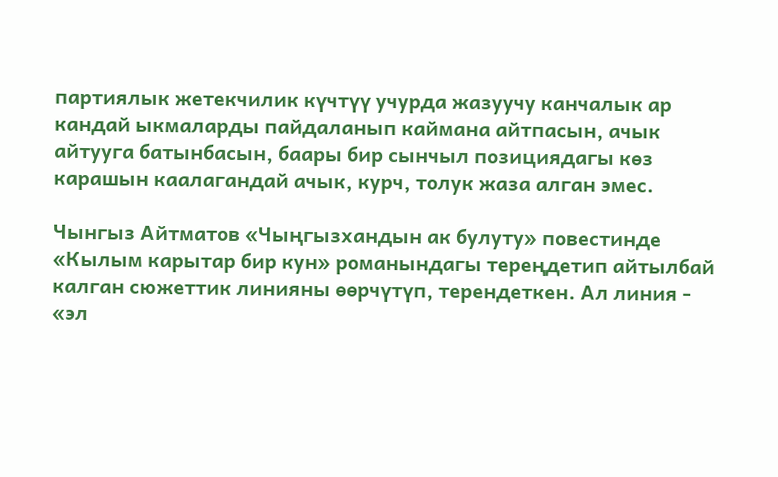партиялык жетекчилик күчтүү учурда жазуучу канчалык ар кандай ыкмаларды пайдаланып каймана айтпасын, ачык айтууга батынбасын, баары бир сынчыл позициядагы көз карашын каалагандай ачык, курч, толук жаза алган эмес.

Чынгыз Айтматов «Чыңгызхандын ак булуту» повестинде «Кылым карытар бир кун» романындагы тереңдетип айтылбай калган сюжеттик линияны өөрчүтүп, терендеткен. Ал линия - «эл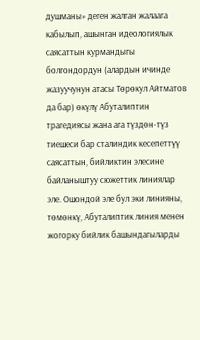душманы» деген жалган жалаага кабылып, ашынган идеологиялык саясаттын курмандыгы болгондордун (алардын ичинде жазуучунун атасы Төрөкул Айтматов да бар) өкүлү Абуталиптин трагедиясы жана ага түздөн-түз тиешеси бар сталиндик кесепеттүү саясаттын, бийликтин элесине байланыштуу сюжеттик линиялар эле. Ошондой эле бул эки линияны, төмөнкү, Абуталиптик линия менен жогорку бийлик башындагыларды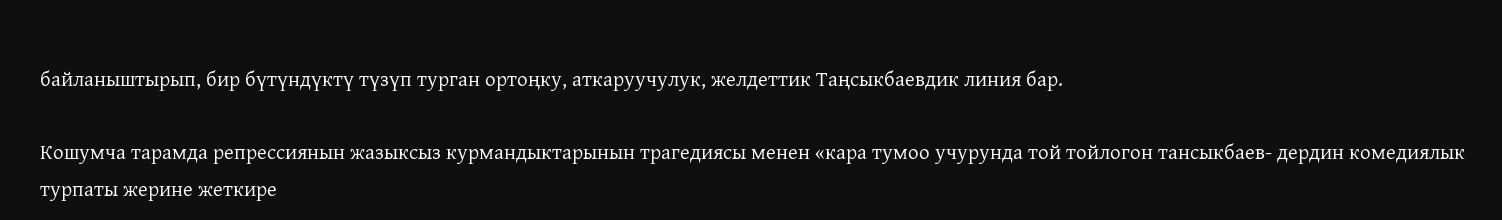байланыштырып, бир бүтүндүктү түзүп турган ортоңку, аткаруучулук, желдеттик Таңсыкбаевдик линия бар.

Кошумча тарамда репрессиянын жазыксыз курмандыктарынын трагедиясы менен «кара тумоо учурунда той тойлогон тансыкбаев- дердин комедиялык турпаты жерине жеткире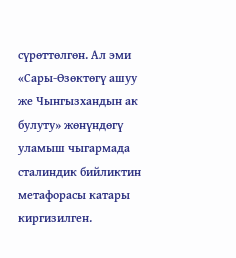сүрөттөлгөн. Ал эми «Сары-Өзөктөгү ашуу же Чынгызхандын ак булуту» жөнүндөгү уламыш чыгармада сталиндик бийликтин метафорасы катары киргизилген.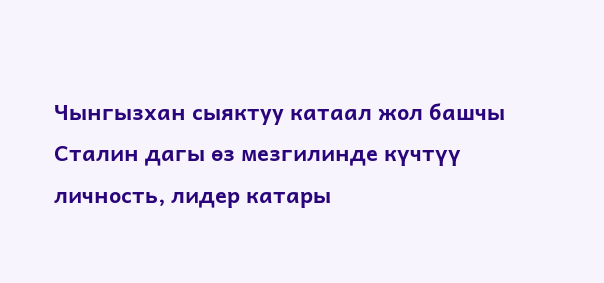Чынгызхан сыяктуу катаал жол башчы Сталин дагы өз мезгилинде күчтүү личность, лидер катары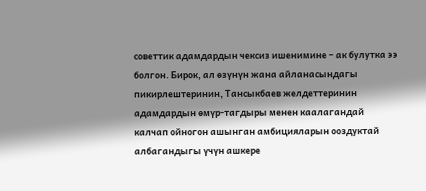советтик адамдардын чексиз ишенимине – ак булутка ээ болгон. Бирок, ал өзүнүн жана айланасындагы пикирлештеринин, Тансыкбаев желдеттеринин адамдардын өмүр-тагдыры менен каалагандай калчап ойногон ашынган амбицияларын ооздуктай албагандыгы үчүн ашкере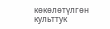көкөлөтүлгөн культтук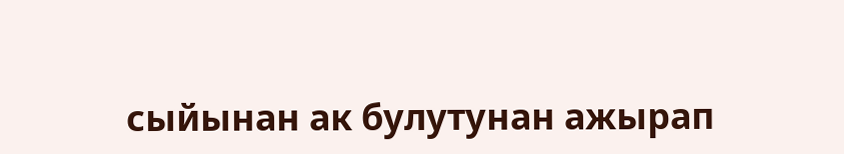сыйынан ак булутунан ажырап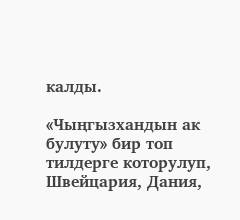калды.

«Чыңгызхандын ак булуту» бир топ тилдерге которулуп, Швейцария, Дания,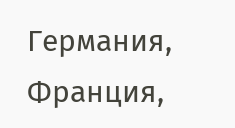Германия, Франция,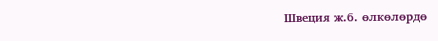Швеция ж.б. өлкөлөрдө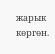жарык көргөн.